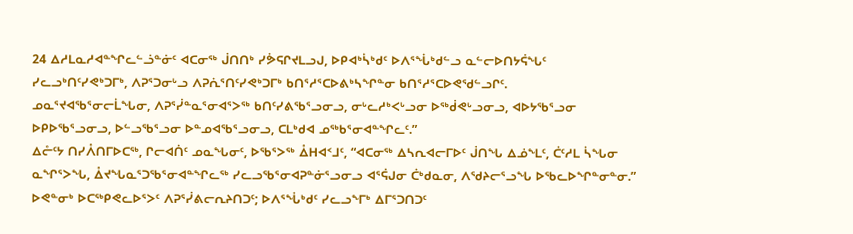24 ᐃᓱᒪᓇᓱᐊᓐᖏᓚᓪᓘᓐᓃᑦ ᐊᑕᓂᖅ ᒎᑎᑎᒃ ᓯᕘᕋᒋᔪᒪᓗᒍ, ᐅᑭᐊᒃᓵᒃᑯᑦ ᐅᐱᕐᖔᒃᑯᓪᓗ ᓇᓪᓕᐅᑎᔭᕌᖓᑦ ᓯᓚᓗᒃᑎᑦᓯᕙᒃᑐᒥᒃ, ᐱᕈᕐᑐᓂᒡᓗ ᐱᕈᕇᕐᑎᑦᓯᕙᒃᑐᒥᒃ ᑲᑎᕐᓱᕐᑕᐅᕕᒃᓴᖏᓐᓂ ᑲᑎᕐᓱᕐᑕᐅᕙᖁᓪᓗᒋᑦ.
ᓄᓇᕐᔪᐊᖃᕐᓂᓕᒫᖓᓂ, ᐱᕈᕐᓰᓐᓇᕐᓂᐊᕐᐳᖅ ᑲᑎᑦᓯᕕᖃᕐᓗᓂᓗ, ᓂᒡᓚᓱᒃᐸᒡᓗᓂ ᐅᖅᑰᕙᒡᓗᓂᓗ, ᐊᐅᔭᖃᕐᓗᓂ ᐅᑭᐅᖃᕐᓗᓂᓗ, ᐅᓪᓗᖃᕐᓗᓂ ᐅᓐᓄᐊᖃᕐᓗᓂᓗ, ᑕᒪᒃᑯᐊ ᓄᖅᑲᕐᓂᐊᓐᖏᓚᑦ.”
ᐃᓔᑦᔭ ᑎᓯᐰᑎᒥᐅᑕᖅ, ᒋᓕᐊᑏᑦ ᓄᓇᖓᓂᑦ, ᐅᖃᕐᐳᖅ ᐂᕼᐊᑉᒧᑦ, “ᐊᑕᓂᖅ ᐃᓴᕆᐊᓕᒥᐅᑦ ᒎᑎᖓ ᐃᓅᖕᒪᑦ, ᑖᑦᓱᒪ ᓵᖓᓂ ᓇᖏᕐᐳᖓ, ᐂᔪᖓᓇᕐᑐᖃᕐᓂᐊᓐᖏᓚᖅ ᓯᓚᓗᖃᕐᓂᐊᕈᓐᓃᕐᓗᓂᓗ ᐊᕐᕌᒍᓂ ᑖᒃᑯᓇᓂ, ᐱᖁᔨᓕᕐᓗᖓ ᐅᖃᓚᐅᖏᓐᓂᓐᓂ.”
ᐅᕙᓐᓂᒃ ᐅᑕᖅᑭᕙᓚᐅᕐᐳᑦ ᐱᕈᕐᓰᕕᓕᕆᔨᑎᑐᑦ; ᐅᐱᕐᖔᒃᑯᑦ ᓯᓚᓗᖕᒥᒃ ᐃᒥᕐᑐᑎᑐᑦ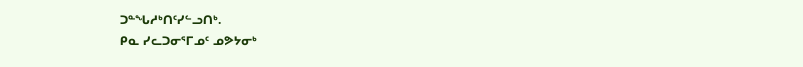ᑐᓐᖓᓱᒃᑎᑦᓯᓪᓗᑎᒃ.
ᑭᓇ ᓯᓚᑐᓂᕐᒥᓄᑦ ᓄᕗᔭᓂᒃ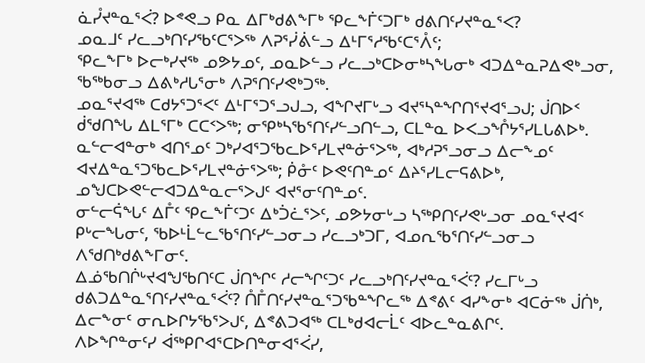ᓈᓮᔪᓐᓇᕐᐹ? ᐅᕝᕙᓗ ᑭᓇ ᐃᒥᒃᑯᕕᖕᒥᒃ ᕿᓚᖕᒦᑦᑐᒥᒃ ᑯᕕᑎᑦᓯᔪᓐᓇᕐᐸ?
ᓄᓇᒧᑦ ᓯᓚᓗᒃᑎᑦᓯᖃᑦᑕᕐᐳᖅ ᐱᕈᕐᓰᕖᓪᓗ ᐃᒻᒥᕐᓱᖃᑦᑕᕐᐰᑦ;
ᕿᓚᖕᒥᒃ ᐅᓕᒃᓯᔪᖅ ᓄᕗᔭᓄᑦ, ᓄᓇᐅᓪᓗ ᓯᓚᓗᒃᑕᐅᓂᒃᓴᖓᓂᒃ ᐊᑐᐃᓐᓇᕈᐃᕙᒃᓗᓂ, ᖃᖅᑲᓂᓗ ᐃᕕᒃᓱᒐᕐᓂᒃ ᐱᕈᕐᑎᑦᓯᕙᒃᑐᖅ.
ᓄᓇᕐᔪᐊᖅ ᑕᑯᔭᕐᑐᕐᐸᑦ ᐃᒻᒥᕐᑐᕐᓗᒍᓗ, ᐊᖏᔪᒥᒡᓗ ᐊᔪᕐᓴᓐᖏᑎᕐᔪᐊᕐᓗᒍ; ᒎᑎᐅᑉ ᑰᖁᑎᖓ ᐃᒪᕐᒥᒃ ᑕᑕᑉᐳᖅ; ᓂᕿᒃᓴᖃᕐᑎᑦᓯᓪᓗᑎᓪᓗ, ᑕᒪᓐᓇ ᐅᐸᓗᖎᔭᕐᓯᒪᒐᕕᐅᒃ.
ᓇᓪᓕᐊᓐᓂᒃ ᐊᑎᕐᓄᑦ ᑐᒃᓯᐊᕐᑐᖃᓚᐅᕐᓯᒪᔪᓐᓃᕐᐳᖅ, ᐊᒃᓱᕈᕐᓗᓂᓗ ᐃᓕᖕᓄᑦ ᐊᔪᐃᓐᓇᕐᑐᖃᓚᐅᕐᓯᒪᔪᓐᓃᕐᐳᖅ; ᑮᓁᑦ ᐅᕙᑦᑎᓐᓄᑦ ᐃᔨᕐᓯᒪᓕᕋᕕᐅᒃ, ᓄᖑᑕᐅᕙᓪᓕᐊᑐᐃᓐᓇᓕᕐᐳᒍᑦ ᐊᔪᕐᓂᑦᑎᓐᓄᑦ.
ᓂᓪᓕᕌᖓᑦ ᐃᒤᑦ ᕿᓚᖕᒦᑦᑐᑦ ᐃᒃᑑᓛᕐᐳᑦ, ᓄᕗᔭᓂᒡᓗ ᓴᖅᑭᑎᑦᓯᕙᒡᓗᓂ ᓄᓇᕐᔪᐊᑉ ᑭᒡᓕᖓᓂᑦ, ᖃᐅᒻᒫᓪᓚᖃᕐᑎᑦᓯᓪᓗᓂᓗ ᓯᓚᓗᒃᑐᒥ, ᐊᓄᕆᖃᕐᑎᑦᓯᓪᓗᓂᓗ ᐱᖁᑎᒃᑯᕕᖕᒥᓂᑦ.
ᐃᓅᖃᑎᒌᒡᔪᐊᖑᖃᑎᑦᑕ ᒎᑎᖏᑦ ᓱᓕᖏᑦᑐᑦ ᓯᓚᓗᒃᑎᑦᓯᔪᓐᓇᕐᐹᑦ? ᓯᓚᒥᒡᓗ ᑯᕕᑐᐃᓐᓇᕐᑎᑦᓯᔪᓐᓇᕐᐹᑦ? ᑍᒤᑎᑦᓯᔪᓐᓇᕐᑐᖃᓐᖏᓚᖅ ᐃᕝᕕᑦ ᐊᓯᖕᓂᒃ ᐊᑕᓃᖅ ᒎᑏᒃ, ᐃᓕᖕᓂᑦ ᓂᕆᐅᒋᔭᖃᕐᐳᒍᑦ, ᐃᕝᕕᑐᐊᖅ ᑕᒪᒃᑯᐊᓕᒫᑦ ᐊᐅᓚᓐᓇᕕᒋᑦ.
ᐱᐅᖏᓐᓂᑦᓯ ᐋᖅᑭᒋᐊᕐᑕᐅᑎᓐᓂᐊᕐᐹᓯ,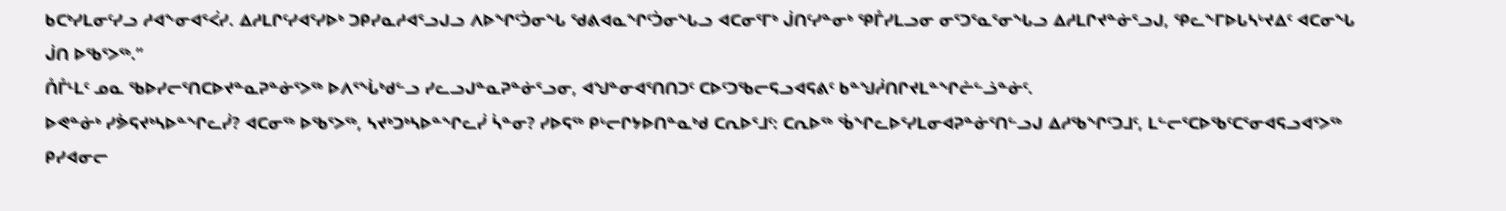ᑲᑕᒃᓯᒪᓂᑦᓯᓗ ᓱᐊᖕᓂᐊᕐᐹᓯ. ᐃᓱᒪᒋᑦᓯᐊᕐᓯᐅᒃ ᑐᑭᓯᓇᓱᐊᕐᓗᒍᓗ ᐱᐅᖏᑦᑑᓂᖓ ᖁᕕᐊᓇᖏᑦᑑᓂᖓᓗ ᐊᑕᓂᕐᒥᒃ ᒎᑎᑦᓯᓐᓂᒃ ᕿᒤᓯᒪᓗᓂ ᓂᕐᑐᕐᓇᕐᓂᖓᓗ ᐃᓱᒪᒋᔪᓐᓃᕐᓗᒍ, ᕿᓚᖕᒥᐅᒐᓴᒡᔪᐃᑦ ᐊᑕᓂᖓ ᒎᑎ ᐅᖃᕐᐳᖅ.”
ᑍᒤᒻᒪᑦ ᓄᓇ ᖃᐅᓯᓕᕐᑎᑕᐅᔪᓐᓇᕈᓐᓃᕐᐳᖅ ᐅᐱᕐᖔᒃᑯᓪᓗ ᓯᓚᓗᒍᓐᓇᕈᓐᓃᕐᓗᓂ, ᐊᖑᓐᓂᐊᕐᑎᑎᑐᑦ ᑕᐅᑦᑐᖃᓕᕋᓗᐊᕋᕕᑦ ᑲᓐᖑᓲᑎᒋᔪᒪᓐᖏᓔᓪᓘᓐᓃᑦ.
ᐅᕙᓐᓃᒃ ᓯᕘᕋᔪᒃᓴᐅᓐᖏᓚᓰ? ᐊᑕᓂᖅ ᐅᖃᕐᐳᖅ, ᓴᔪᒃᑐᒃᓴᐅᓐᖏᓚᓰ ᓵᓐᓂ? ᓯᐅᕋᖅ ᑭᒡᓕᒋᔭᐅᑎᓐᓇᒃᑯ ᑕᕆᐅᕐᒧᑦ: ᑕᕆᐅᖅ ᖄᖏᓚᐅᕐᓯᒪᓂᐊᕈᓐᓃᕐᑎᓪᓗᒍ ᐃᓱᖃᖏᑦᑐᒧᑦ, ᒪᓪᓕᕐᑕᐅᖃᑦᑕᕐᓂᐊᕋᓗᐊᕐᐳᖅ ᑭᓯᐊᓂᓕ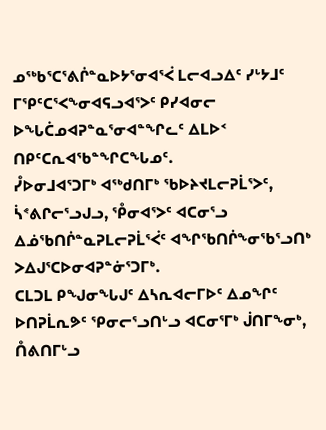ᓄᖅᑲᕐᑕᕐᕕᒌᓐᓇᐅᔭᕐᓂᐊᕐᐹ ᒪᓕᐊᓗᐃᑦ ᓯᒡᔭᒧᑦ ᒥᕿᑦᑕᕐᐸᖕᓂᐊᕋᓗᐊᕐᐳᑦ ᑭᓯᐊᓂᓕ ᐅᖓᑖᓄᐊᕈᓐᓇᕐᓂᐊᓐᖏᓚᑦ ᐃᒪᐅᑉ ᑎᑭᑦᑕᕆᐊᖃᓐᖏᑕᖓᓄᑦ.
ᓮᐅᓂᒧᐊᕐᑐᒥᒃ ᐊᖅᑯᑎᒥᒃ ᖃᐅᔨᔪᒪᓕᕈᒫᕐᐳᑦ, ᓵᕝᕕᒋᓕᕐᓗᒍᓗ, ᕾᓂᐊᕐᐳᑦ ᐊᑕᓂᕐᓗ ᐃᓅᖃᑎᒌᓐᓇᕈᒪᓕᕈᒫᕐᐹᑦ ᐊᖏᖃᑎᒌᖕᓂᖃᕐᓗᑎᒃ ᐳᐃᒍᕐᑕᐅᓂᐊᕈᓐᓃᕐᑐᒥᒃ.
ᑕᒪᑐᒪ ᑭᖑᓂᖓᒍᑦ ᐃᓴᕆᐊᓕᒥᐅᑦ ᐃᓄᖏᑦ ᐅᑎᕈᒫᕆᕗᑦ ᕿᓂᓕᕐᓗᑎᒡᓗ ᐊᑕᓂᕐᒥᒃ ᒎᑎᒥᖕᓂᒃ, ᑍᕕᑎᒥᒡᓗ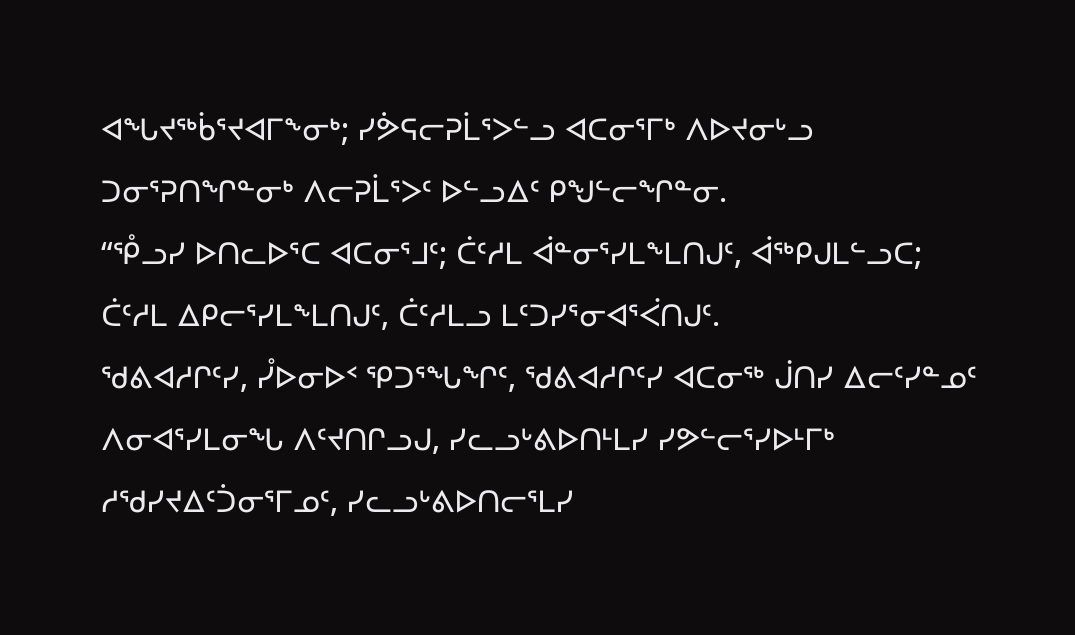ᐊᖓᔪᖅᑳᕐᔪᐊᒥᖕᓂᒃ; ᓯᕘᕋᓕᕈᒫᕐᐳᓪᓗ ᐊᑕᓂᕐᒥᒃ ᐱᐅᔪᓂᒡᓗ ᑐᓂᕐᕈᑎᖏᓐᓂᒃ ᐱᓕᕈᒫᕐᐳᑦ ᐅᓪᓗᐃᑦ ᑭᖑᓪᓕᖏᓐᓂ.
“ᕾᓗᓯ ᐅᑎᓚᐅᕐᑕ ᐊᑕᓂᕐᒧᑦ; ᑖᑦᓱᒪ ᐋᓐᓂᕐᓯᒪᖕᒪᑎᒍᑦ, ᐋᖅᑭᒍᒪᓪᓗᑕ; ᑖᑦᓱᒪ ᐃᑭᓕᕐᓯᒪᖕᒪᑎᒍᑦ, ᑖᑦᓱᒪᓗ ᒪᑦᑐᓯᕐᓂᐊᕐᐹᑎᒍᑦ.
ᖁᕕᐊᓱᒋᑦᓯ, ᓮᐅᓂᐅᑉ ᕿᑐᕐᖓᖏᑦ, ᖁᕕᐊᓱᒋᑦᓯ ᐊᑕᓂᖅ ᒎᑎᓯ ᐃᓕᑦᓯᓐᓄᑦ ᐱᓂᐊᕐᓯᒪᓂᖓ ᐱᑦᔪᑎᒋᓗᒍ, ᓯᓚᓗᒡᕕᐅᑎᒻᒪᓯ ᓯᕗᓪᓕᕐᓯᐅᒻᒥᒃ ᓱᖁᓯᔪᐃᑦᑑᓂᕐᒥᓄᑦ, ᓯᓚᓗᒡᕕᐅᑎᓕᕐᒪᓯ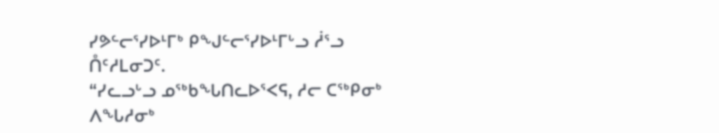ᓯᕗᓪᓕᕐᓯᐅᒻᒥᒃ ᑭᖑᓪᓕᕐᓯᐅᒻᒥᒡᓗ ᓲᕐᓗ ᑍᑦᓱᒪᓂᑐᑦ.
“ᓯᓚᓗᒡᓗ ᓄᖅᑲᖓᑎᓚᐅᕐᐸᕋ, ᓱᓕ ᑕᖅᑭᓂᒃ ᐱᖓᓱᓂᒃ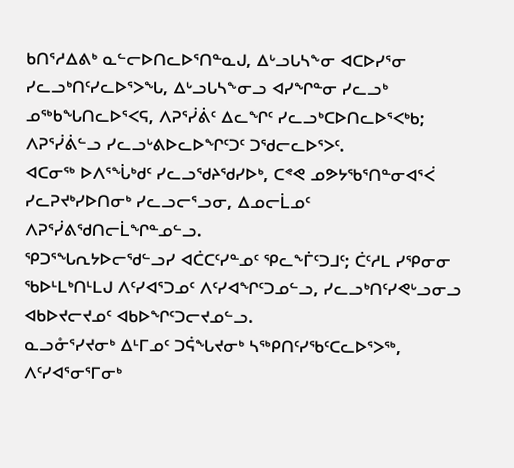ᑲᑎᕐᓱᐃᕕᒃ ᓇᓪᓕᐅᑎᓚᐅᕐᑎᓐᓇᒍ, ᐃᒡᓗᒐᓴᖕᓂ ᐊᑕᐅᓯᕐᓂ ᓯᓚᓗᒃᑎᑦᓯᓚᐅᕐᐳᖓ, ᐃᒡᓗᒐᓴᖕᓂᓗ ᐊᓯᖏᓐᓂ ᓯᓚᓗᒃ ᓄᖅᑲᖓᑎᓚᐅᕐᐸᕋ, ᐱᕈᕐᓰᕖᑦ ᐃᓚᖏᑦ ᓯᓚᓗᒃᑕᐅᑎᓚᐅᕐᐸᒃᑲ; ᐱᕈᕐᓰᕖᓪᓗ ᓯᓚᓗᒡᕕᐅᓚᐅᖏᑦᑐᑦ ᑐᖁᓕᓚᐅᕐᐳᑦ.
ᐊᑕᓂᖅ ᐅᐱᕐᖔᒃᑯᑦ ᓯᓚᓗᖁᔨᖁᓯᐅᒃ, ᑕᕝᕙ ᓄᕗᔭᖃᕐᑎᓐᓂᐊᕐᐹ ᓯᓚᕈᔪᒃᓯᐅᑎᓂᒃ ᓯᓚᓗᓕᕐᓗᓂ, ᐃᓄᓕᒫᓄᑦ ᐱᕈᕐᓰᕕᖁᑎᓕᒫᖏᓐᓄᓪᓗ.
ᕿᑐᕐᖓᕆᔭᐅᓕᖁᓪᓗᓯ ᐊᑖᑕᑦᓯᓐᓄᑦ ᕿᓚᖕᒦᑦᑐᒧᑦ; ᑖᑦᓱᒪ ᓯᕿᓂᓂ ᖃᐅᒻᒪᒃᑎᒻᒪᒍ ᐱᑦᓯᐊᕐᑐᓄᑦ ᐱᑦᓯᐊᖏᑦᑐᓄᓪᓗ, ᓯᓚᓗᒃᑎᑦᓯᕙᒡᓗᓂᓗ ᐊᑲᐅᔪᓕᔪᓄᑦ ᐊᑲᐅᖏᑦᑐᓕᔪᓄᓪᓗ.
ᓇᓗᓁᕐᓯᔪᓂᒃ ᐃᒻᒥᓄᑦ ᑐᕌᖓᔪᓂᒃ ᓴᖅᑭᑎᑦᓯᖃᑦᑕᓚᐅᕐᐳᖅ, ᐱᑦᓯᐊᕐᓂᕐᒥᓂᒃ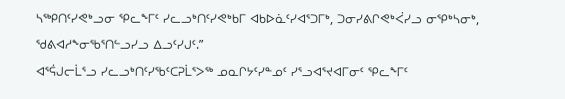ᓴᖅᑭᑎᑦᓯᕙᒃᓗᓂ ᕿᓚᖕᒥᑦ ᓯᓚᓗᒃᑎᑦᓯᕙᒃᑲᒥ ᐊᑲᐅᓈᑦᓯᐊᕐᑐᒥᒃ, ᑐᓂᓯᕕᒋᕙᒃᐹᓯᓗ ᓂᕿᒃᓴᓂᒃ, ᖁᕕᐊᓱᖕᓂᖃᕐᑎᓪᓗᓯᓗ ᐃᓗᑦᓯᒍᑦ.”
ᐊᕐᕌᒍᓕᒫᕐᓗ ᓯᓚᓗᒃᑎᑦᓯᖃᑦᑕᕈᒫᕐᐳᖅ ᓄᓇᒋᔭᑦᓯᓐᓄᑦ ᓯᕐᓗᐊᕐᔪᐊᒥᓂᑦ ᕿᓚᖕᒥᑦ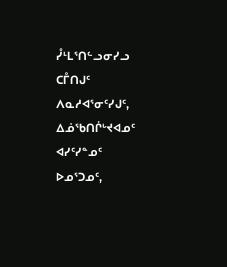ᓮᒻᒪᕐᑎᓪᓗᓂᓯᓗ ᑕᒤᑎᒍᑦ ᐱᓇᓱᐊᕐᓂᑦᓯᒍᑦ, ᐃᓅᖃᑎᒌᒡᔪᐊᓄᑦ ᐊᓯᑦᓯᓐᓄᑦ ᐅᓄᕐᑐᓄᑦ,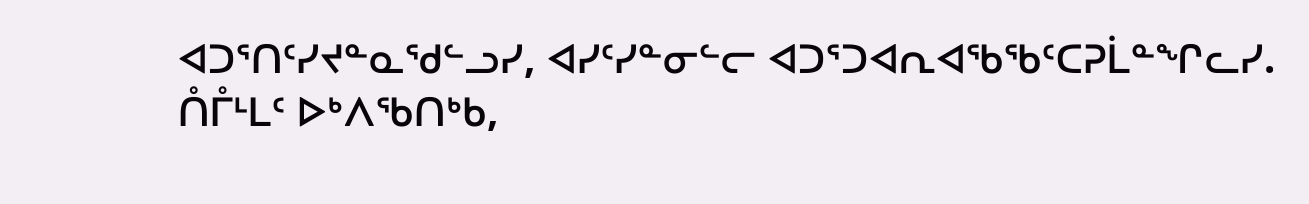ᐊᑐᕐᑎᑦᓯᔪᓐᓇᖁᓪᓗᓯ, ᐊᓯᑦᓯᓐᓂᓪᓕ ᐊᑐᕐᑐᐊᕆᐊᖃᖃᑦᑕᕈᒫᓐᖏᓚᓯ.
ᑍᒤᒻᒪᑦ ᐅᒃᐱᖃᑎᒃᑲ,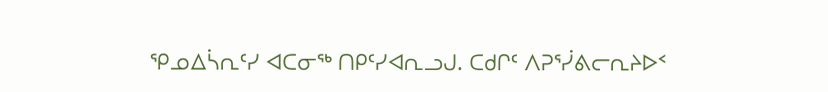ᕿᓄᐃᓵᕆᑦᓯ ᐊᑕᓂᖅ ᑎᑭᑦᓯᐊᕆᓗᒍ. ᑕᑯᒋᑦ ᐱᕈᕐᓰᕕᓕᕆᔨᐅᑉ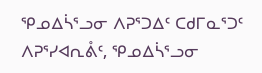ᕿᓄᐃᓵᕐᓗᓂ ᐱᕈᕐᑐᐃᑦ ᑕᑯᒥᓇᕐᑐᑦ ᐱᕈᕐᓯᐊᕆᕔᑦ, ᕿᓄᐃᓵᕐᓗᓂ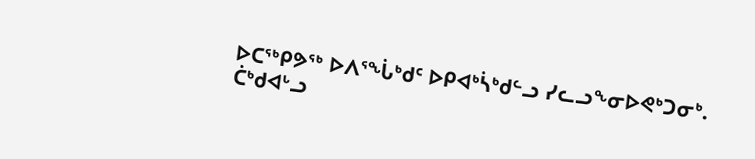ᐅᑕᖅᑭᕗᖅ ᐅᐱᕐᖔᒃᑯᑦ ᐅᑭᐊᒃᓵᒃᑯᓪᓗ ᓯᓚᓗᖕᓂᐅᕙᒃᑐᓂᒃ.
ᑖᒃᑯᐊᒡᓗ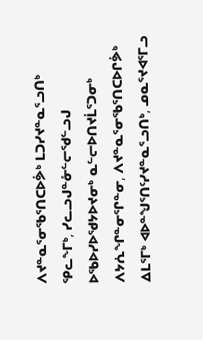ᐱᔪᓐᓇᕐᓂᖃᕐᑎᑕᐅᕘᒃ ᒪᑐᓯᔪᓐᓇᕐᓗᑎᒃ ᕿᓚᖕᒥᒃ, ᓯᓚᓗᒍᓐᓁᓪᓕᖁᓪᓗᒍ ᐅᖃᐅᓯᐅᖁᔭᐅᔪᓂᒃ ᓇᓪᓕᐅᑎᔪᒫᕐᑐᓂᒃ ᐱᔭᕇᖏᓐᓂᕐᒋᓐᓂ, ᐱᔪᓐᓇᕐᓂᖃᕐᑎᑕᐅᒋᕘᒃ ᐃᒪᕐᒥᒃ ᐊᐅᓐᖑᕐᑎᑦᓯᔪᓐᓇᕐᓗᑎᒃ, ᓄᓇᕐᔪᐊᕐᒥᓗ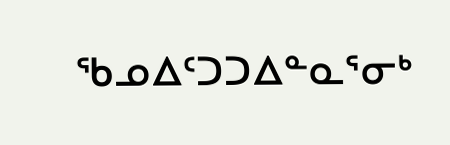ᖃᓄᐃᑦᑐᑐᐃᓐᓇᕐᓂᒃ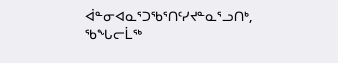ᐋᓐᓂᐊᓇᕐᑐᖃᕐᑎᑦᓯᔪᓐᓇᕐᓗᑎᒃ, ᖃᖓᓕᒫᖅ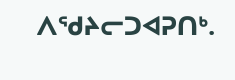ᐱᖁᔨᓕᑐᐊᕈᑎᒃ.